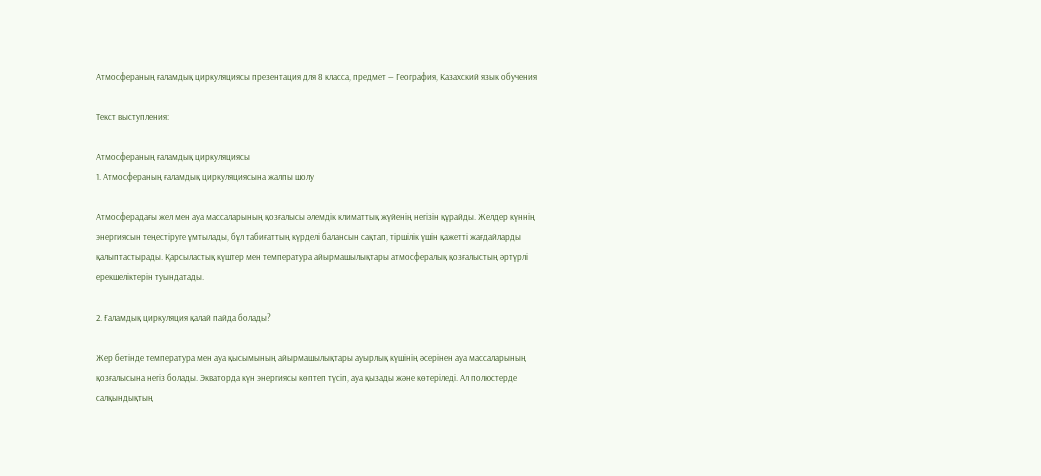Атмосфераның ғаламдық циркуляциясы презентация для 8 класса, предмет — География, Казахский язык обучения

Текст выступления:

Атмосфераның ғаламдық циркуляциясы
1. Атмосфераның ғаламдық циркуляциясына жалпы шолу

Атмосферадағы жел мен ауа массаларының қозғалысы әлемдік климаттық жүйенің негізін құрайды. Желдер күннің энергиясын теңестіруге ұмтылады, бұл табиғаттың күрделі балансын сақтап, тіршілік үшін қажетті жағдайларды қалыптастырады. Қарсыластық күштер мен температура айырмашылықтары атмосфералық қозғалыстың әртүрлі ерекшеліктерін туындатады.

2. Ғаламдық циркуляция қалай пайда болады?

Жер бетінде температура мен ауа қысымының айырмашылықтары ауырлық күшінің әсерінен ауа массаларының қозғалысына негіз болады. Экваторда күн энергиясы көптеп түсіп, ауа қызады және көтеріледі. Ал полюстерде салқындықтың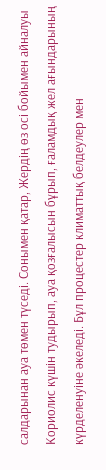салдарынан ауа төмен түседі. Сонымен қатар, Жердің өз осі бойымен айналуы Кориолис күшін тудырып, ауа қозғалысын бұрып, ғаламдық жел ағындарының күрделенуіне әкеледі. Бұл процестер климаттық белдеулер мен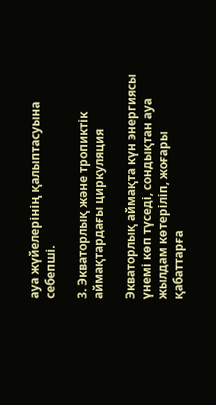ауа жүйелерінің қалыптасуына себепші.

3. Экваторлық және тропиктік аймақтардағы циркуляция

Экваторлық аймақта күн энергиясы үнемі көп түседі, сондықтан ауа жылдам көтеріліп, жоғары қабаттарға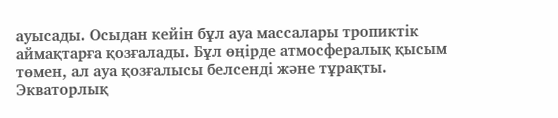ауысады. Осыдан кейін бұл ауа массалары тропиктік аймақтарға қозғалады. Бұл өңірде атмосфералық қысым төмен, ал ауа қозғалысы белсенді және тұрақты. Экваторлық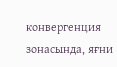конвергенция зонасында, яғни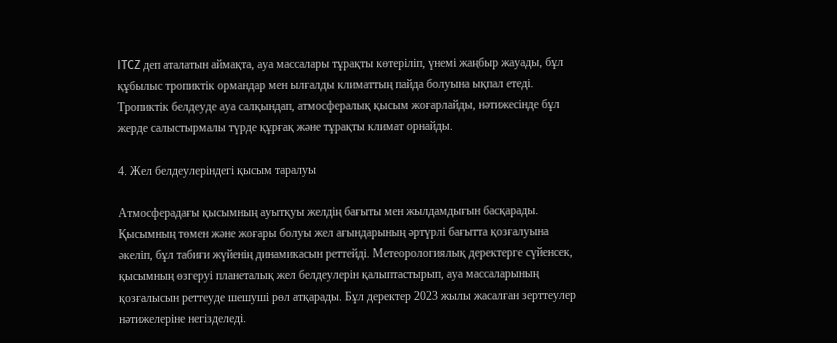ITCZ деп аталатын аймақта, ауа массалары тұрақты көтеріліп, үнемі жаңбыр жауады, бұл құбылыс тропиктік ормандар мен ылғалды климаттың пайда болуына ықпал етеді. Тропиктік белдеуде ауа салқындап, атмосфералық қысым жоғарлайды, нәтижесінде бұл жерде салыстырмалы түрде құрғақ және тұрақты климат орнайды.

4. Жел белдеулеріндегі қысым таралуы

Атмосферадағы қысымның ауытқуы желдің бағыты мен жылдамдығын басқарады. Қысымның төмен және жоғары болуы жел ағындарының әртүрлі бағытта қозғалуына әкеліп, бұл табиғи жүйенің динамикасын реттейді. Метеорологиялық деректерге сүйенсек, қысымның өзгеруі планеталық жел белдеулерін қалыптастырып, ауа массаларының қозғалысын реттеуде шешуші рөл атқарады. Бұл деректер 2023 жылы жасалған зерттеулер нәтижелеріне негізделеді.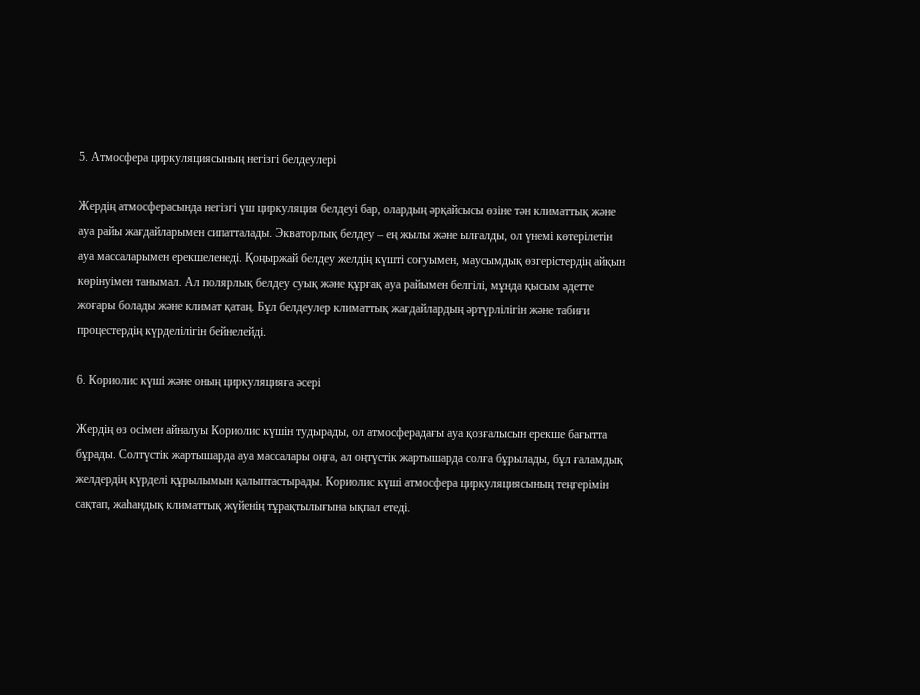5. Атмосфера циркуляциясының негізгі белдеулері

Жердің атмосферасында негізгі үш циркуляция белдеуі бар, олардың әрқайсысы өзіне тән климаттық және ауа райы жағдайларымен сипатталады. Экваторлық белдеу – ең жылы және ылғалды, ол үнемі көтерілетін ауа массаларымен ерекшеленеді. Қоңыржай белдеу желдің күшті соғуымен, маусымдық өзгерістердің айқын көрінуімен танымал. Ал полярлық белдеу суық және құрғақ ауа райымен белгілі, мұнда қысым әдетте жоғары болады және климат қатаң. Бұл белдеулер климаттық жағдайлардың әртүрлілігін және табиғи процестердің күрделілігін бейнелейді.

6. Кориолис күші және оның циркуляцияға әсері

Жердің өз осімен айналуы Кориолис күшін тудырады, ол атмосферадағы ауа қозғалысын ерекше бағытта бұрады. Солтүстік жартышарда ауа массалары оңға, ал оңтүстік жартышарда солға бұрылады, бұл ғаламдық желдердің күрделі құрылымын қалыптастырады. Кориолис күші атмосфера циркуляциясының теңгерімін сақтап, жаһандық климаттық жүйенің тұрақтылығына ықпал етеді.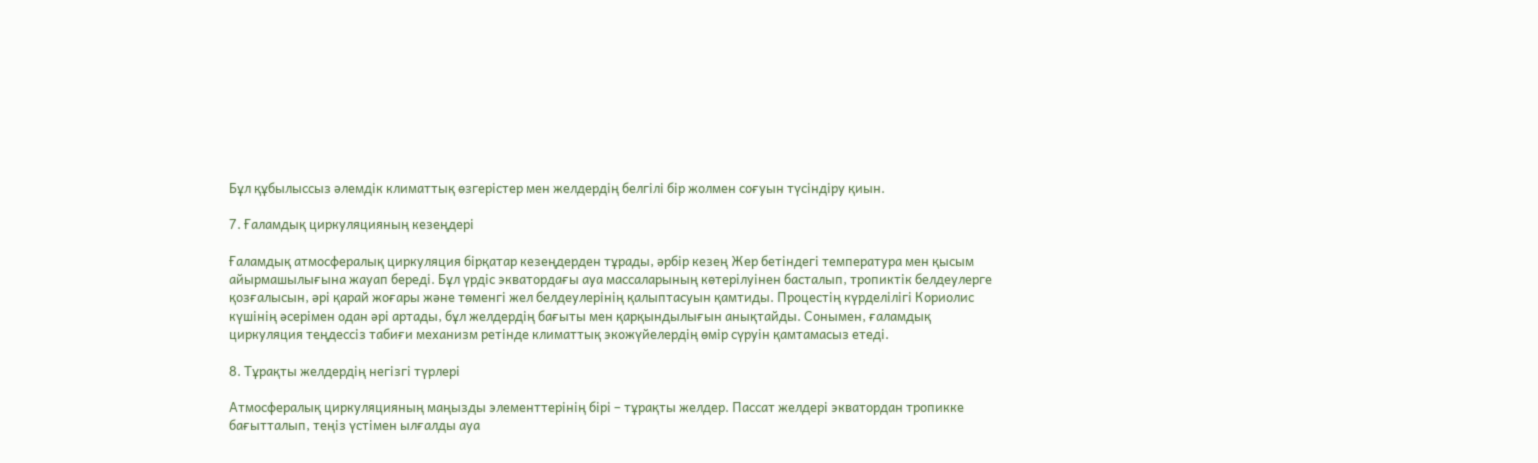Бұл құбылыссыз әлемдік климаттық өзгерістер мен желдердің белгілі бір жолмен соғуын түсіндіру қиын.

7. Ғаламдық циркуляцияның кезеңдері

Ғаламдық атмосфералық циркуляция бірқатар кезеңдерден тұрады, әрбір кезең Жер бетіндегі температура мен қысым айырмашылығына жауап береді. Бұл үрдіс экватордағы ауа массаларының көтерілуінен басталып, тропиктік белдеулерге қозғалысын, әрі қарай жоғары және төменгі жел белдеулерінің қалыптасуын қамтиды. Процестің күрделілігі Кориолис күшінің әсерімен одан әрі артады, бұл желдердің бағыты мен қарқындылығын анықтайды. Сонымен, ғаламдық циркуляция теңдессіз табиғи механизм ретінде климаттық экожүйелердің өмір сүруін қамтамасыз етеді.

8. Тұрақты желдердің негізгі түрлері

Атмосфералық циркуляцияның маңызды элементтерінің бірі – тұрақты желдер. Пассат желдері экватордан тропикке бағытталып, теңіз үстімен ылғалды ауа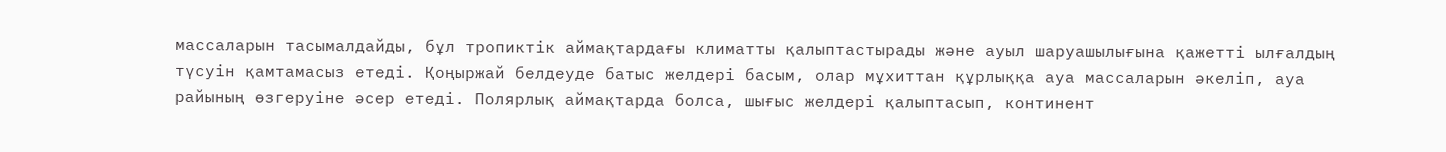массаларын тасымалдайды, бұл тропиктік аймақтардағы климатты қалыптастырады және ауыл шаруашылығына қажетті ылғалдың түсуін қамтамасыз етеді. Қоңыржай белдеуде батыс желдері басым, олар мұхиттан құрлыққа ауа массаларын әкеліп, ауа райының өзгеруіне әсер етеді. Полярлық аймақтарда болса, шығыс желдері қалыптасып, континент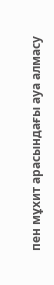пен мұхит арасындағы ауа алмасу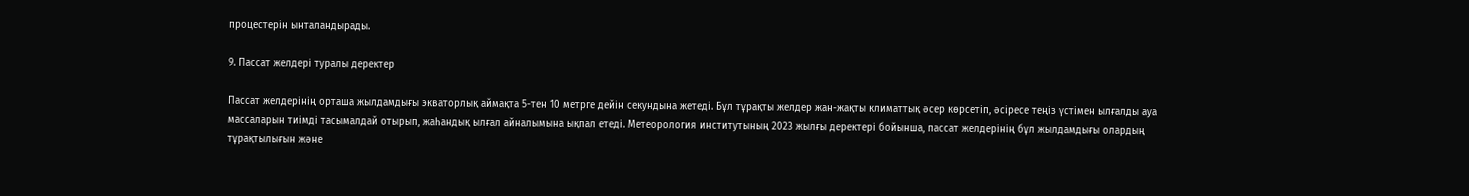процестерін ынталандырады.

9. Пассат желдері туралы деректер

Пассат желдерінің орташа жылдамдығы экваторлық аймақта 5-тен 10 метрге дейін секундына жетеді. Бұл тұрақты желдер жан-жақты климаттық әсер көрсетіп, әсіресе теңіз үстімен ылғалды ауа массаларын тиімді тасымалдай отырып, жаһандық ылғал айналымына ықпал етеді. Метеорология институтының 2023 жылғы деректері бойынша, пассат желдерінің бұл жылдамдығы олардың тұрақтылығын және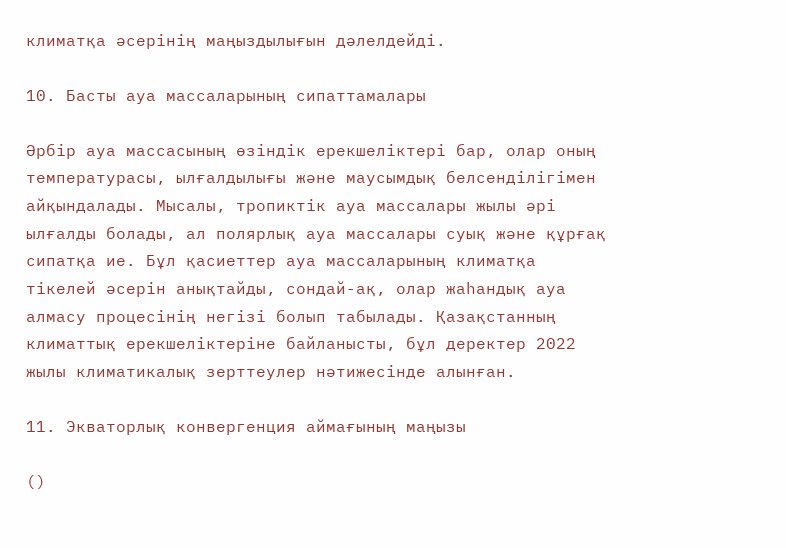климатқа әсерінің маңыздылығын дәлелдейді.

10. Басты ауа массаларының сипаттамалары

Әрбір ауа массасының өзіндік ерекшеліктері бар, олар оның температурасы, ылғалдылығы және маусымдық белсенділігімен айқындалады. Мысалы, тропиктік ауа массалары жылы әрі ылғалды болады, ал полярлық ауа массалары суық және құрғақ сипатқа ие. Бұл қасиеттер ауа массаларының климатқа тікелей әсерін анықтайды, сондай-ақ, олар жаһандық ауа алмасу процесінің негізі болып табылады. Қазақстанның климаттық ерекшеліктеріне байланысты, бұл деректер 2022 жылы климатикалық зерттеулер нәтижесінде алынған.

11. Экваторлық конвергенция аймағының маңызы

()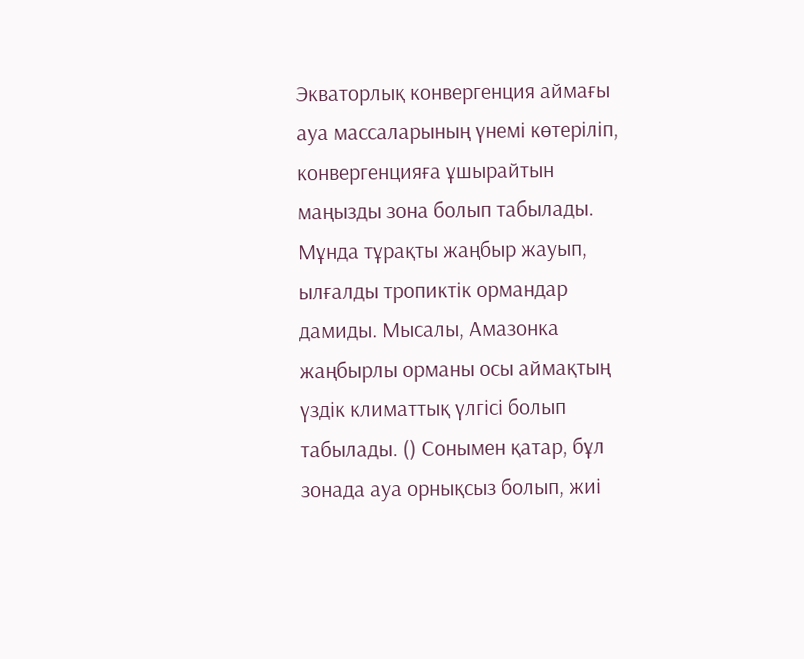Экваторлық конвергенция аймағы ауа массаларының үнемі көтеріліп, конвергенцияға ұшырайтын маңызды зона болып табылады. Мұнда тұрақты жаңбыр жауып, ылғалды тропиктік ормандар дамиды. Мысалы, Амазонка жаңбырлы орманы осы аймақтың үздік климаттық үлгісі болып табылады. () Сонымен қатар, бұл зонада ауа орнықсыз болып, жиі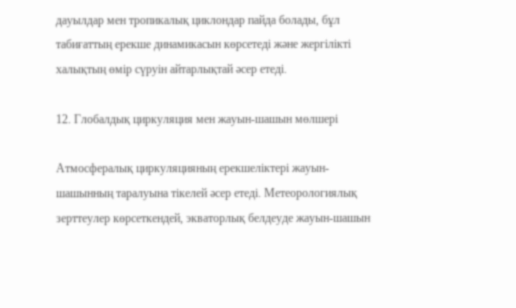дауылдар мен тропикалық циклондар пайда болады, бұл табиғаттың ерекше динамикасын көрсетеді және жергілікті халықтың өмір сүруін айтарлықтай әсер етеді.

12. Глобалдық циркуляция мен жауын-шашын мөлшері

Атмосфералық циркуляцияның ерекшеліктері жауын-шашынның таралуына тікелей әсер етеді. Метеорологиялық зерттеулер көрсеткендей, экваторлық белдеуде жауын-шашын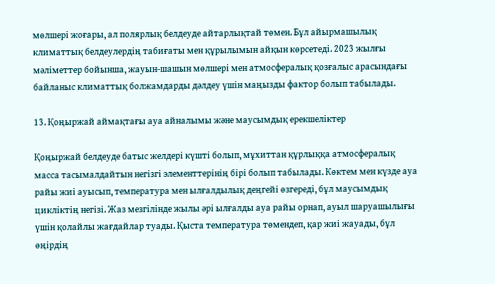мөлшері жоғары, ал полярлық белдеуде айтарлықтай төмен. Бұл айырмашылық климаттық белдеулердің табиғаты мен құрылымын айқын көрсетеді. 2023 жылғы мәліметтер бойынша, жауын-шашын мөлшері мен атмосфералық қозғалыс арасындағы байланыс климаттық болжамдарды дәлдеу үшін маңызды фактор болып табылады.

13. Қоңыржай аймақтағы ауа айналымы және маусымдық ерекшеліктер

Қоңыржай белдеуде батыс желдері күшті болып, мұхиттан құрлыққа атмосфералық масса тасымалдайтын негізгі элементтерінің бірі болып табылады. Көктем мен күзде ауа райы жиі ауысып, температура мен ылғалдылық деңгейі өзгереді, бұл маусымдық цикліктің негізі. Жаз мезгілінде жылы әрі ылғалды ауа райы орнап, ауыл шаруашылығы үшін қолайлы жағдайлар туады. Қыста температура төмендеп, қар жиі жауады, бұл өңірдің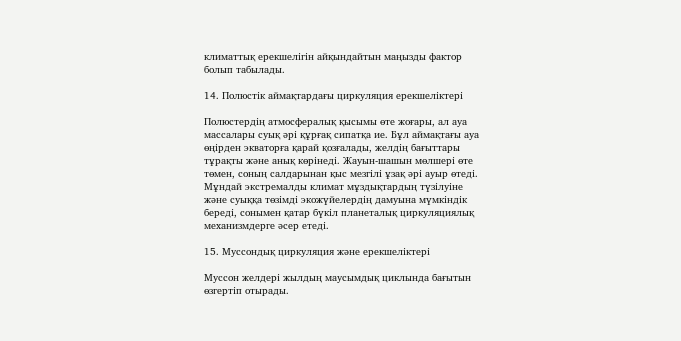климаттық ерекшелігін айқындайтын маңызды фактор болып табылады.

14. Полюстік аймақтардағы циркуляция ерекшеліктері

Полюстердің атмосфералық қысымы өте жоғары, ал ауа массалары суық әрі құрғақ сипатқа ие. Бұл аймақтағы ауа өңірден экваторға қарай қозғалады, желдің бағыттары тұрақты және анық көрінеді. Жауын-шашын мөлшері өте төмен, соның салдарынан қыс мезгілі ұзақ әрі ауыр өтеді. Мұндай экстремалды климат мұздықтардың түзілуіне және суыққа төзімді экожүйелердің дамуына мүмкіндік береді, сонымен қатар бүкіл планеталық циркуляциялық механизмдерге әсер етеді.

15. Муссондық циркуляция және ерекшеліктері

Муссон желдері жылдың маусымдық циклында бағытын өзгертіп отырады.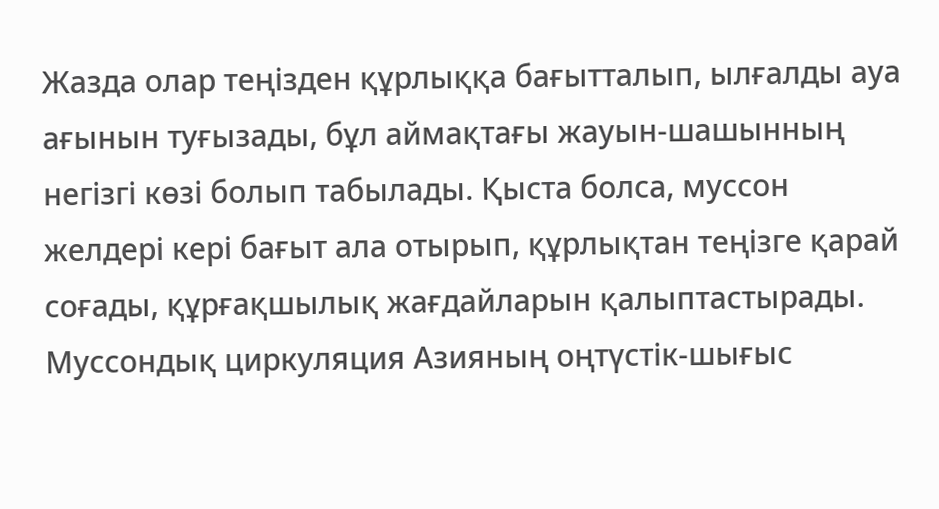Жазда олар теңізден құрлыққа бағытталып, ылғалды ауа ағынын туғызады, бұл аймақтағы жауын-шашынның негізгі көзі болып табылады. Қыста болса, муссон желдері кері бағыт ала отырып, құрлықтан теңізге қарай соғады, құрғақшылық жағдайларын қалыптастырады. Муссондық циркуляция Азияның оңтүстік-шығыс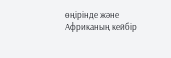өңірінде және Африканың кейбір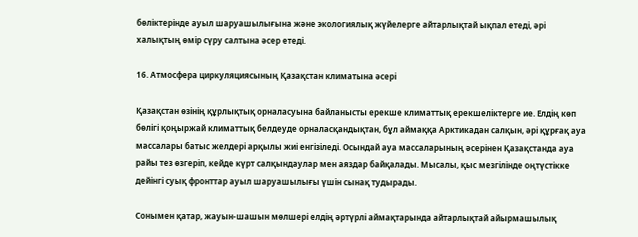бөліктерінде ауыл шаруашылығына және экологиялық жүйелерге айтарлықтай ықпал етеді, әрі халықтың өмір сүру салтына әсер етеді.

16. Атмосфера циркуляциясының Қазақстан климатына әсері

Қазақстан өзінің құрлықтық орналасуына байланысты ерекше климаттық ерекшеліктерге ие. Елдің көп бөлігі қоңыржай климаттық белдеуде орналасқандықтан, бұл аймаққа Арктикадан салқын, әрі құрғақ ауа массалары батыс желдері арқылы жиі енгізіледі. Осындай ауа массаларының әсерінен Қазақстанда ауа райы тез өзгеріп, кейде күрт салқындаулар мен аяздар байқалады. Мысалы, қыс мезгілінде оңтүстікке дейінгі суық фронттар ауыл шаруашылығы үшін сынақ тудырады.

Сонымен қатар, жауын-шашын мөлшері елдің әртүрлі аймақтарында айтарлықтай айырмашылық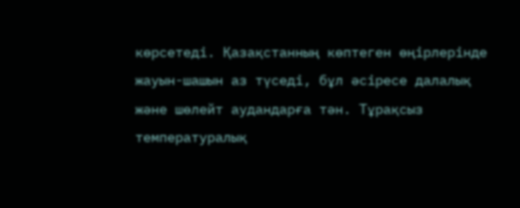көрсетеді. Қазақстанның көптеген өңірлерінде жауын-шашын аз түседі, бұл әсіресе далалық және шөлейт аудандарға тән. Тұрақсыз температуралық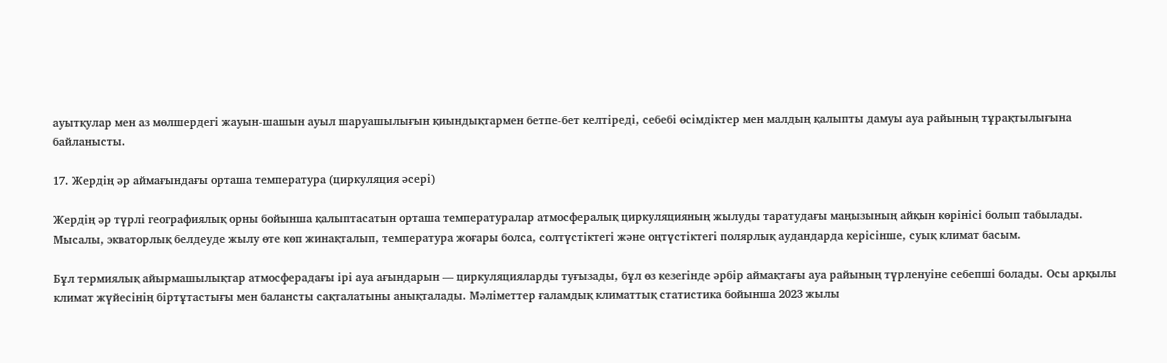ауытқулар мен аз мөлшердегі жауын-шашын ауыл шаруашылығын қиындықтармен бетпе-бет келтіреді, себебі өсімдіктер мен малдың қалыпты дамуы ауа райының тұрақтылығына байланысты.

17. Жердің әр аймағындағы орташа температура (циркуляция әсері)

Жердің әр түрлі географиялық орны бойынша қалыптасатын орташа температуралар атмосфералық циркуляцияның жылуды таратудағы маңызының айқын көрінісі болып табылады. Мысалы, экваторлық белдеуде жылу өте көп жинақталып, температура жоғары болса, солтүстіктегі және оңтүстіктегі полярлық аудандарда керісінше, суық климат басым.

Бұл термиялық айырмашылықтар атмосферадағы ірі ауа ағындарын — циркуляцияларды туғызады, бұл өз кезегінде әрбір аймақтағы ауа райының түрленуіне себепші болады. Осы арқылы климат жүйесінің біртұтастығы мен балансты сақталатыны анықталады. Мәліметтер ғаламдық климаттық статистика бойынша 2023 жылы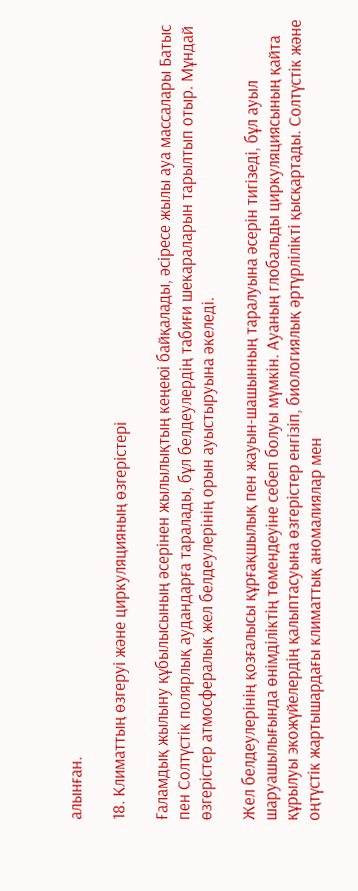алынған.

18. Климаттың өзгеруі және циркуляцияның өзгерістері

Ғаламдық жылыну құбылысының әсерінен жылылықтың кеңеюі байқалады, әсіресе жылы ауа массалары Батыс пен Солтүстік полярлық аудандарға таралады, бұл белдеулердің табиғи шекараларын тарылтып отыр. Мұндай өзгерістер атмосфералық жел белдеулерінің орын ауыстыруына әкеледі.

Жел белдеулерінің қозғалысы құрғақшылық пен жауын-шашынның таралуына әсерін тигізеді, бұл ауыл шаруашылығында өнімділіктің төмендеуіне себеп болуы мүмкін. Ауаның глобальды циркуляциясының қайта құрылуы экожүйелердің қалыптасуына өзгерістер енгізіп, биологиялық әртүрлілікті қысқартады. Солтүстік және оңтүстік жартышардағы климаттық аномалиялар мен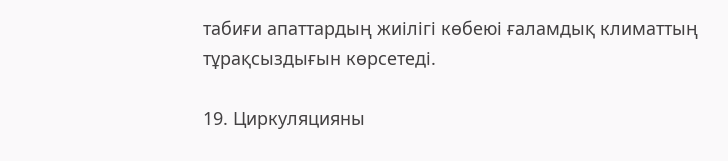табиғи апаттардың жиілігі көбеюі ғаламдық климаттың тұрақсыздығын көрсетеді.

19. Циркуляцияны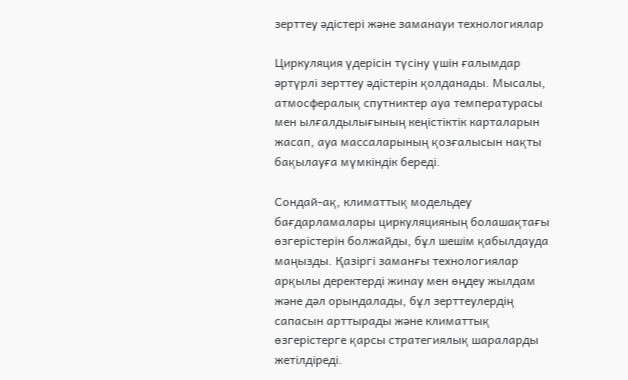зерттеу әдістері және заманауи технологиялар

Циркуляция үдерісін түсіну үшін ғалымдар әртүрлі зерттеу әдістерін қолданады. Мысалы, атмосфералық спутниктер ауа температурасы мен ылғалдылығының кеңістіктік карталарын жасап, ауа массаларының қозғалысын нақты бақылауға мүмкіндік береді.

Сондай-ақ, климаттық модельдеу бағдарламалары циркуляцияның болашақтағы өзгерістерін болжайды, бұл шешім қабылдауда маңызды. Қазіргі заманғы технологиялар арқылы деректерді жинау мен өңдеу жылдам және дәл орындалады, бұл зерттеулердің сапасын арттырады және климаттық өзгерістерге қарсы стратегиялық шараларды жетілдіреді.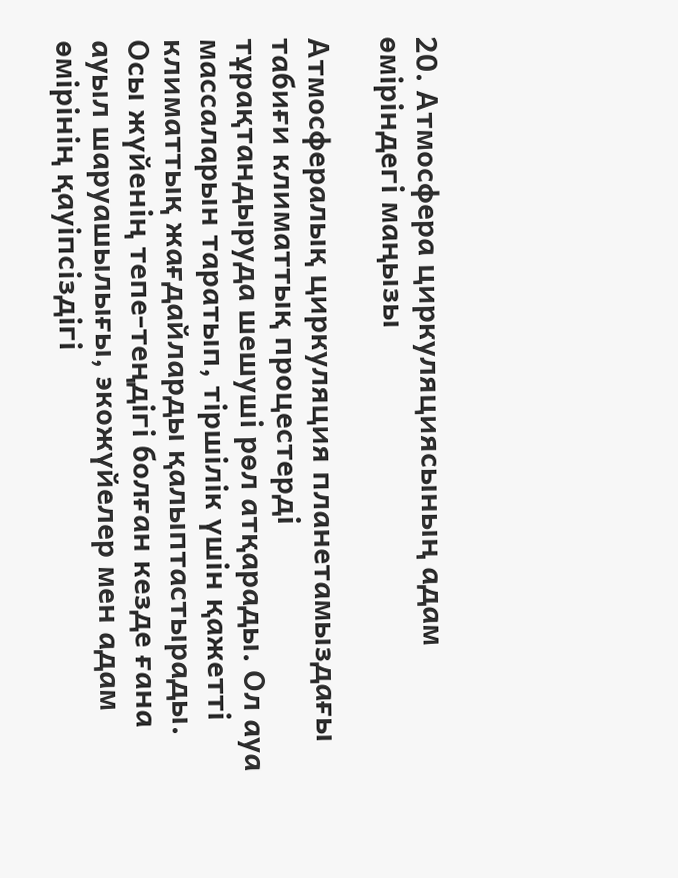20. Атмосфера циркуляциясының адам өміріндегі маңызы

Атмосфералық циркуляция планетамыздағы табиғи климаттық процестерді тұрақтандыруда шешуші рөл атқарады. Ол ауа массаларын таратып, тіршілік үшін қажетті климаттық жағдайларды қалыптастырады. Осы жүйенің тепе-теңдігі болған кезде ғана ауыл шаруашылығы, экожүйелер мен адам өмірінің қауіпсіздігі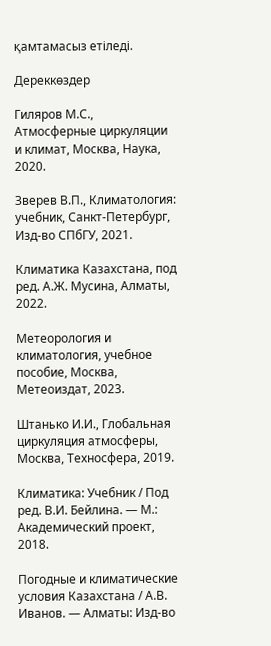қамтамасыз етіледі.

Дереккөздер

Гиляров М.С., Атмосферные циркуляции и климат, Москва, Наука, 2020.

Зверев В.П., Климатология: учебник, Санкт-Петербург, Изд-во СПбГУ, 2021.

Климатика Казахстана, под ред. А.Ж. Мусина, Алматы, 2022.

Метеорология и климатология, учебное пособие, Москва, Метеоиздат, 2023.

Штанько И.И., Глобальная циркуляция атмосферы, Москва, Техносфера, 2019.

Климатика: Учебник / Под ред. В.И. Бейлина. — М.: Академический проект, 2018.

Погодные и климатические условия Казахстана / А.В. Иванов. — Алматы: Изд-во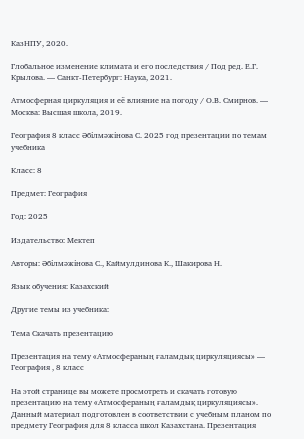КазНПУ, 2020.

Глобальное изменение климата и его последствия / Под ред. Е.Г. Крылова. — Санкт-Петербург: Наука, 2021.

Атмосферная циркуляция и её влияние на погоду / О.В. Смирнов. — Москва: Высшая школа, 2019.

География 8 класс Әбілмәжінова С. 2025 год презентации по темам учебника

Класс: 8

Предмет: География

Год: 2025

Издательство: Мектеп

Авторы: Әбілмәжінова С., Каймулдинова К., Шакирова Н.

Язык обучения: Казахский

Другие темы из учебника:

Тема Скачать презентацию

Презентация на тему «Атмосфераның ғаламдық циркуляциясы» — География , 8 класс

На этой странице вы можете просмотреть и скачать готовую презентацию на тему «Атмосфераның ғаламдық циркуляциясы». Данный материал подготовлен в соответствии с учебным планом по предмету География для 8 класса школ Казахстана. Презентация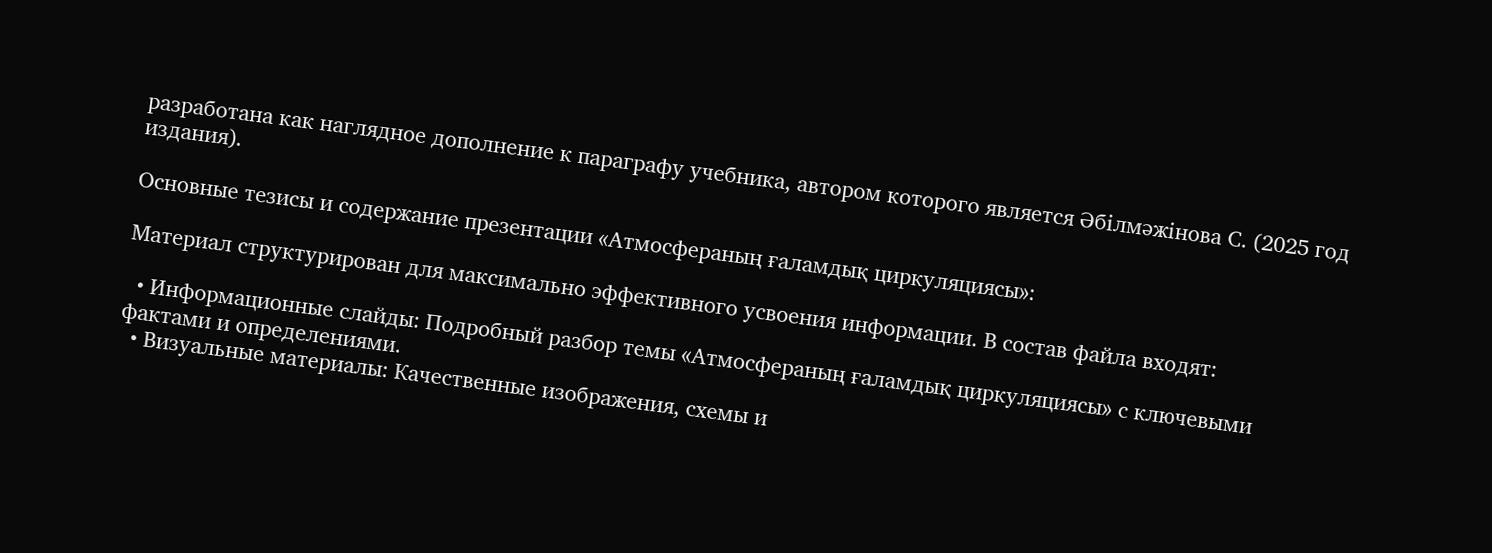разработана как наглядное дополнение к параграфу учебника, автором которого является Әбілмәжінова С. (2025 год издания).

Основные тезисы и содержание презентации «Атмосфераның ғаламдық циркуляциясы»:

Материал структурирован для максимально эффективного усвоения информации. В состав файла входят:

  • Информационные слайды: Подробный разбор темы «Атмосфераның ғаламдық циркуляциясы» с ключевыми фактами и определениями.
  • Визуальные материалы: Качественные изображения, схемы и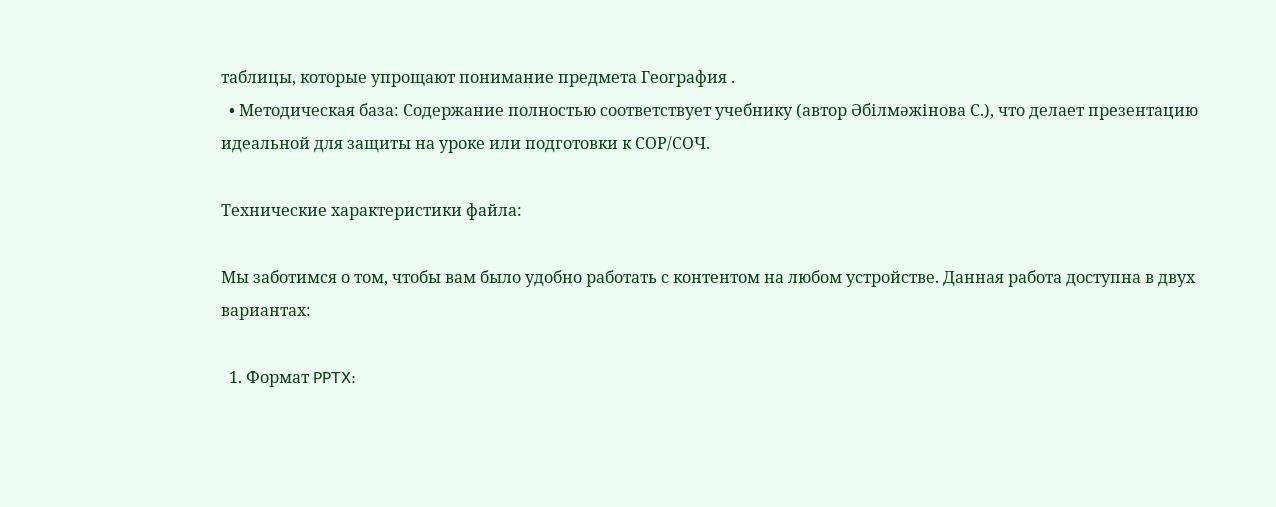таблицы, которые упрощают понимание предмета География .
  • Методическая база: Содержание полностью соответствует учебнику (автор Әбілмәжінова С.), что делает презентацию идеальной для защиты на уроке или подготовки к СОР/СОЧ.

Технические характеристики файла:

Мы заботимся о том, чтобы вам было удобно работать с контентом на любом устройстве. Данная работа доступна в двух вариантах:

  1. Формат PPTX: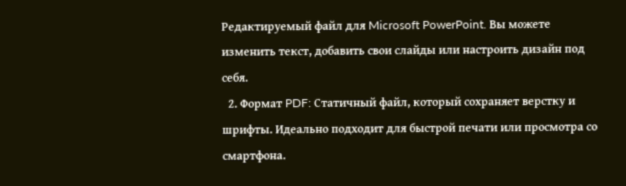Редактируемый файл для Microsoft PowerPoint. Вы можете изменить текст, добавить свои слайды или настроить дизайн под себя.
  2. Формат PDF: Статичный файл, который сохраняет верстку и шрифты. Идеально подходит для быстрой печати или просмотра со смартфона.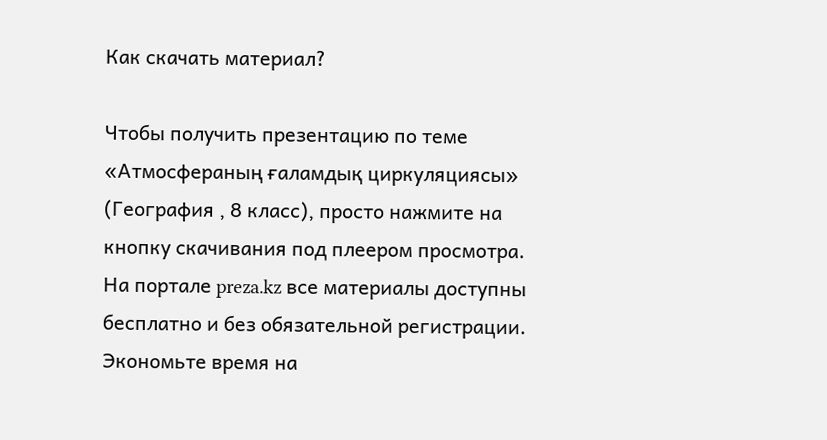Как скачать материал?

Чтобы получить презентацию по теме «Атмосфераның ғаламдық циркуляциясы» (География , 8 класс), просто нажмите на кнопку скачивания под плеером просмотра. На портале preza.kz все материалы доступны бесплатно и без обязательной регистрации. Экономьте время на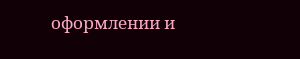оформлении и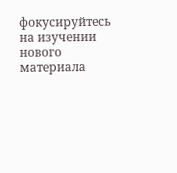фокусируйтесь на изучении нового материала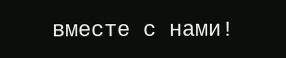вместе с нами!